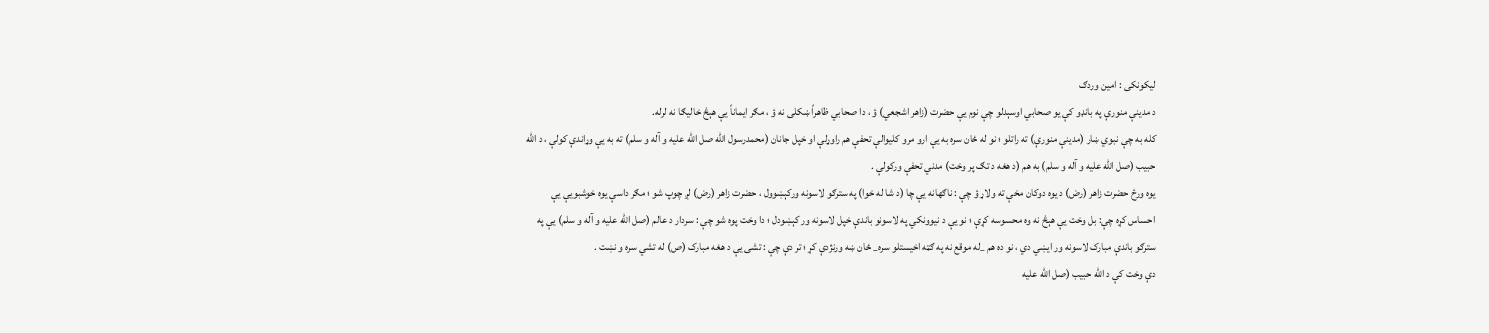ليکونکی : امين وردګ
د مدينې منورې په بانډو کې يو صحابي اوسېدلو چې نوم يې حضرت (زاهر اشجعي) ؤ ، دا صحابي ظاهراً ښکلى نه ؤ ، مګر ايماناً يې هېڅ خاليګا نه لرله.
کله به چې نبوي ښار (مدينې منورې) ته راتلو ؛ نو له ځان سره به يې ارو مرو کليوالې تحفې هم راوړلې او خپل جانان (محمدرسول الله صل الله عليه و آله و سلم) ته به يې وړاندې کولې ، د الله حبيب (صل الله عليه و آله و سلم) به هم (د هغه د تګ پر وخت) مدني تحفې ورکولې .
يوه ورځ حضرت زاهر (رض) د يوه دوکان مخې ته ولاړ ؤ چې : ناګهانه يې چا (د شا له خوا) په سترګو لاسونه ورکېښوول ، حضرت زاهر (رض) لږ چوپ شو ؛ مګر داسې يوه خوشبويې يې احساس کړه چې: بل وخت يې هېڅ نه وه محسوسه کړې ؛ نو يې د نيوونکي په لاسونو باندې خپل لاسونه ور کېښودل ؛ دا وخت پوه شو چې : سردار د عالم (صل الله عليه و آله و سلم) يې په سترګو باندې مبارک لاسونه ور ايښي دي ، نو ده هم _له موقع نه په ګټه اخيستلو سره_ ځان ښه ورنژدې کړ ؛ تر دې چې : تشى يې د هغه مبارک (ص) له تشي سره و نښت .
دې وخت کې د الله حبيب (صل الله عليه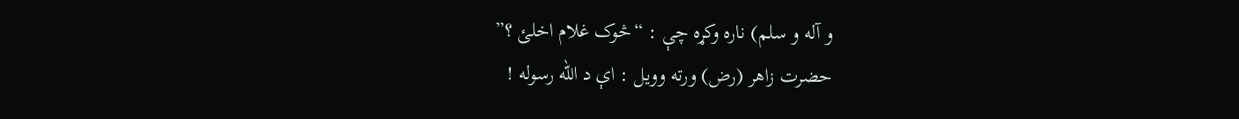و آله و سلم) ناره وکړه چې : “څوک غلام اخلئ ؟”
حضرت زاهر (رض) ورته وويل : اې د الله رسوله !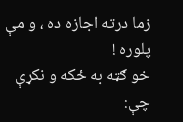زما درته اجازه ده ، و مې پلوره !
خو ګټه به ځکه و نکړې چې: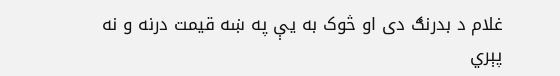غلام د بدرنګ دى او څوک به يې په ښه قيمت درنه و نه پېري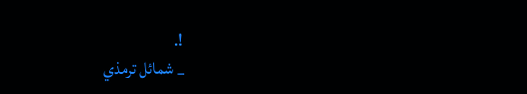!.
_ شمائل ترمذي